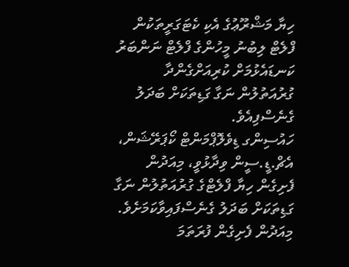ހިޔާ މަޝްރޫޢުގެ އެކި ކެޓަގަރީތަކުން ފްލެޓް ލިބުނު މީހުންގެ ފްލެޓް ނަންބަރު ކަނޑައެޅުމަށް ކުރިއަށްގެންދާ ގުރުއަތުލުން ނަގާ ގަޑިތަކަށް ބަދަލު ގެނެސްފިއެވެ.
ހައުސިންގ ޑިވެލޮޕްމަންޓް ކޯޕަރޭޝަން، އެޗް.ޑީ.ސީން ވިދާޅުވީ، މިއަދުން ފެށިގެން ހިޔާ ފްލެޓްގެ ގުރުއަތުލުން ނަގާ ގަޑިތަކަށް ބަދަލު ގެނެސްފައިވާކަމަށެވެ. މިއަދުން ފެށިގެން ފުރަތަމަ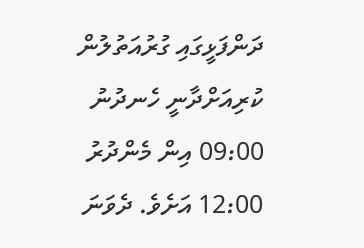ދަންފަޅީގައި ގުރުއަތުލުން ކުރިއަށްދާނީ ހެނދުނު 09:00 އިން މެންދުރު 12:00 އަށެވެ. ދެވަނަ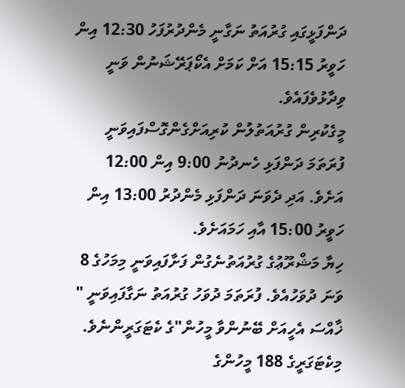ދަންފަޅީގައި ގުރުއަތު ނަގާނީ މެންދުރުފަހު 12:30 އިން ހަވީރު 15:15 އަށް ކަމަށް އެކޯޕަރޭޝަނުން ވަނީ ވިދާޅުވެފައެވެ.
މީގެކުރިން ގުރުއަތުލުން ކުރިއަށްގެންގޮސްފައިވަނީ ފުރަތަމަ ދަންފަޅި ހެނދުނު 9:00 އިން 12:00 އަށެވެ. އަދި ދެވަނަ ދަންފަޅި މެންދުރު 13:00 އިން ހަވީރު 15:00 އާއި ހަމައަށެވެ.
ހިޔާ މަޝްރޫޢުގެ ގުރުއަތުނެގުން ފަށާފައިވަނީ މިމަހުގެ 8 ވަނަ ދުވަހުއެވެ. ފުރަތަމަ ދުވަހު ގުރުއަތު ނަގާފައިވަނީ " ޚާއްސަ އެހީއަށް ބޭނުންވާ މީހުން"ގެ ކެޓަގަރީންނެވެ. މިކެޓަގަރީގެ 188 މީހުންގެ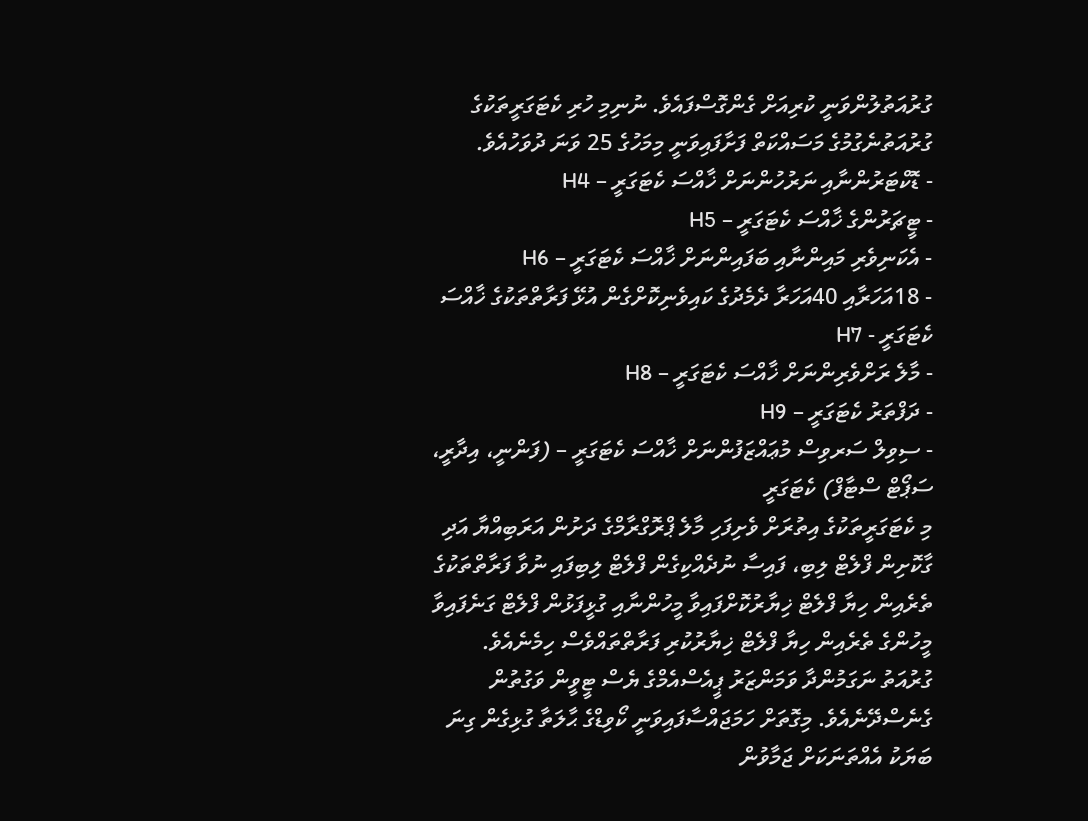ގުރުއަތުލުންވަނީ ކުރިއަށް ގެންގޮސްފައެވެ. ނުނިމި ހުރި ކެޓަގަރީތަކުގެ ގުރުއަތުނެގުމުގެ މަސައްކަތް ފަށާފައިވަނީ މިމަހުގެ 25 ވަނަ ދުވަހުއެވެ.
- ޑޮކްޓަރުންނާއި ނަރުހުންނަށް ޚާއްސަ ކެޓަގަރީ – H4
- ޓީޗަރުންގެ ޚާއްސަ ކެޓަގަރީ – H5
- އެކަނިވެރި މައިންނާއި ބަފައިންނަށް ޚާއްސަ ކެޓަގަރީ – H6
- 18އަހަރާއި 40އަހަރާ ދެމެދުގެ ކައިވެނިކޮށްގެން އުޅޭ ފަރާތްތަކުގެ ޚާއްސަ ކެޓަގަރީ - H7
- މާލެ ރަށްވެރިންނަށް ޚާއްސަ ކެޓަގަރީ – H8
- ދަފްތަރު ކެޓަގަރީ – H9
- ސިވިލް ސަރވިސް މުޢައްޒަފުންނަށް ޚާއްސަ ކެޓަގަރީ – (ފަންނީ، އިދާރީ، ސަޕޯޓް ސްޓާފް) ކެޓަގަރީ
މި ކެޓަގަރީތަކުގެ އިތުރަށް ވެށިފަހި މާލެ ޕްރޮގްރާމްގެ ދަށުން އަރަބިއްޔާ އަދި ގާކޮށިން ފްލެޓް ލިބި، ފައިސާ ނުދެއްކިގެން ފްލެޓް ލިބިފައި ނުވާ ފަރާތްތަކުގެ ތެރެއިން ހިޔާ ފްލެޓް ޚިޔާރުކޮށްފައިވާ މީހުންނާއި ގުޅީފަޅުން ފްލެޓް ގަނެފައިވާ މީހުންގެ ތެރެއިން ހިޔާ ފްލެޓް ޚިޔާރުކުރި ފަރާތްތައްވެސް ހިމެނެއެވެ.
ގުރުއަތު ނަގަމުންދާ ވަމަންޒަރު ޕީއެސްއެމްގެ ޔެސް ޓީވީން ވަގުތުން ގެނެސްދޭނެއެވެ. މިގޮތަށް ހަމަޖައްސާފައިވަނީ ކޯވިޑްގެ ޙާލަތާ ގުޅިގެން ގިނަ ބަޔަކު އެއްތަނަކަށް ޖަމާވުން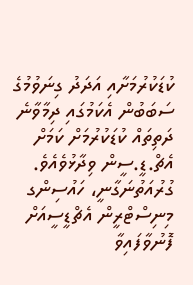ކުޑަކުރުމަށާއި އަދަދު ގިނަވުމުގެ ސަބަބުން އެކަމުގައި ދިމާވާނެ ދަތިތައް ކުޑަކުރުމަށް ކަމަށް އެޗް.ޑީ.ސީން ވިދާޅުވެއެވެ.
ގުރުއަތުނަގާނީ، ހައުސިންގ މިނިސްޓްރީން އެޗްޑީސީއަށް ފޮނުވާފައިވާ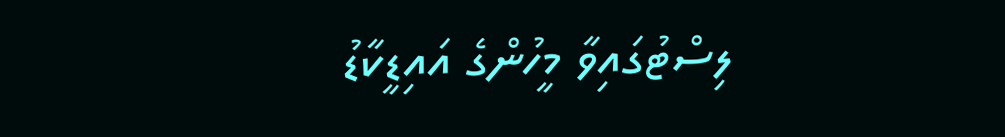ލިސްޓުގައިވާ މީހުންގެ އައިޑީކާޑު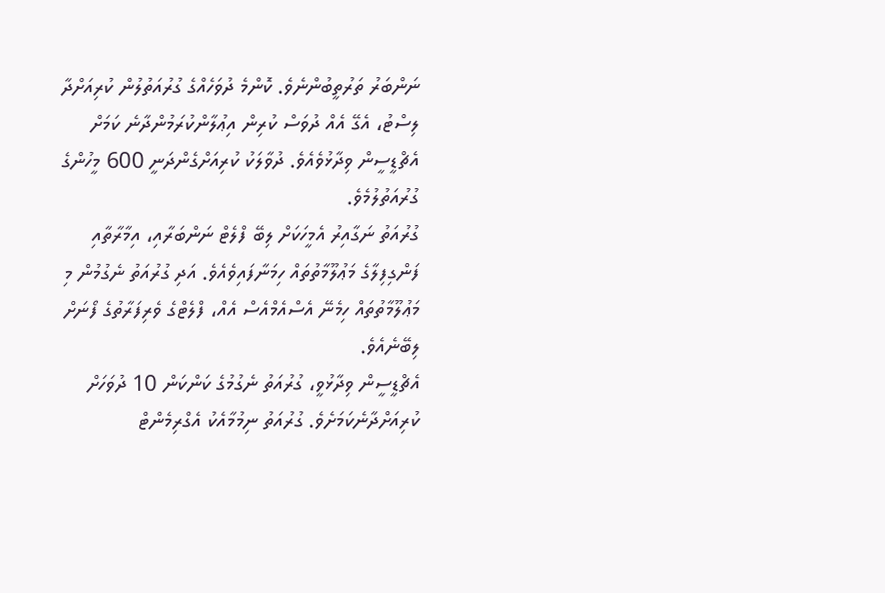ނަންބަރު ތަރުތީބުންނެވެ. ކޮންމެ ދުވަހެއްގެ ގުރުއަތުލުން ކުރިއަށްދާ ލިސްޓު، އެގޭ އެއް ދުވަސް ކުރިން އިޢުލާންކުރަމުންދާނެ ކަމަށް އެޗްޑީސީން ވިދާޅުވެއެވެ. ދުވާލަކު ކުރިއަށްގެންދަނީ 600 މީހުންގެ ގުރުއަތުލުމެވެ.
ގުރުއަތު ނަގާއިރު އެމީހަކަށް ލިބޭ ފްލެޓް ނަންބަރާއި، އިމާރާތާއި ފަންގިފިލާގެ މަޢުލޫމާތުތައް ހިމަނާފައިވެއެވެ. އަދި ގުރުއަތު ނެގުމުން މި މަޢުލޫމާތުތައް ހިމެނޭ އެސްއެމްއެސް އެއް، ފްލެޓްގެ ވެރިފަރާތުގެ ފޯނަށް ލިބޭނެއެވެ.
އެޗްޑީސީން ވިދާޅުވީ، ގުރުއަތު ނެގުމުގެ ކަންކަން 10 ދުވަހަށް ކުރިއަށްދާނެކަމަށެވެ. ގުރުއަތު ނިމުމާއެކު އެގްރިމެންޓް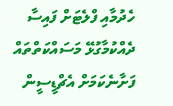ހެދުމާއި ފްލެޓަށް ފައިސާ ދެއްކުމާގުޅޭ މަސައްކަތްތައް ފަށާނެކަމަށް އެޗްޑީސީން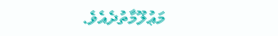މަޢުލޫމާތުދެއެވެ.